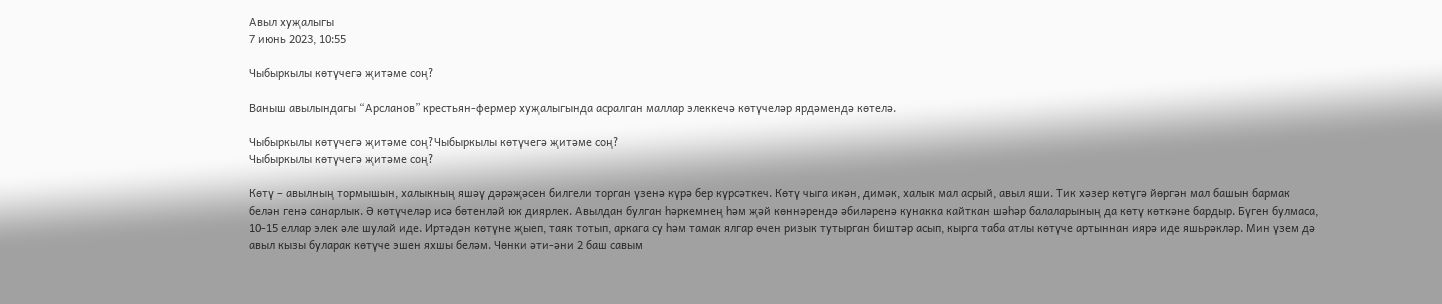Авыл хуҗалыгы
7 июнь 2023, 10:55

Чыбыркылы көтүчегә җитәме соң?

Ваныш авылындагы “Арсланов” крестьян-фермер хуҗалыгында асралган маллар элеккечә көтүчеләр ярдәмендә көтелә.

Чыбыркылы көтүчегә җитәме соң?Чыбыркылы көтүчегә җитәме соң?
Чыбыркылы көтүчегә җитәме соң?

Көтү – авылның тормышын, халыкның яшәү дәрәҗәсен билгели торган үзенә күрә бер күрсәткеч. Көтү чыга икән, димәк, халык мал асрый, авыл яши. Тик хәзер көтүгә йөргән мал башын бармак белән генә санарлык. Ә көтүчеләр исә бөтенләй юк диярлек. Авылдан булган һәркемнең һәм җәй көннәрендә әбиләренә кунакка кайткан шәһәр балаларының да көтү көткәне бардыр. Бүген булмаса, 10-15 еллар элек әле шулай иде. Иртәдән көтүне җыеп, таяк тотып, аркага су һәм тамак ялгар өчен ризык тутырган биштәр асып, кырга таба атлы көтүче артыннан иярә иде яшьрәкләр. Мин үзем дә авыл кызы буларак көтүче эшен яхшы беләм. Чөнки әти-әни 2 баш савым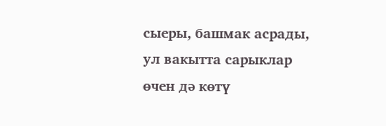сыеры, башмак асрады, ул вакытта сарыклар өчен дә көтү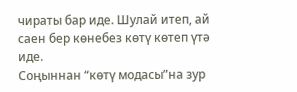чираты бар иде. Шулай итеп, ай саен бер көнебез көтү көтеп үтә иде.
Соңыннан “көтү модасы”на зур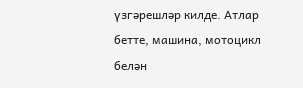үзгәрешләр килде. Атлар бетте, машина, мотоцикл белән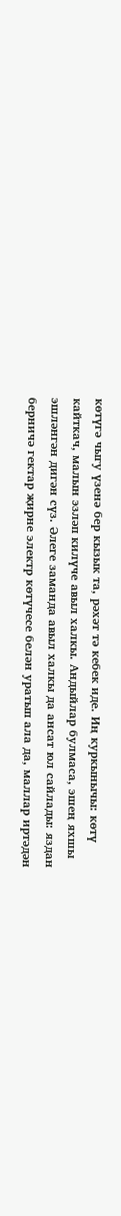көтүгә чыгу үзенә бер кызык та, рәхәт тә кебек иде. Иң куркынычы: көтү кайткач, малын эзләп килүче авыл халкы. Андыйлар булмаса, эшең яхшы эшләнгән дигән сүз. Әлеге заманда авыл халкы да ансат юл сайлады: яздан берничә гектар җирне электр көтүчесе белән уратып ала да, маллар иртәдән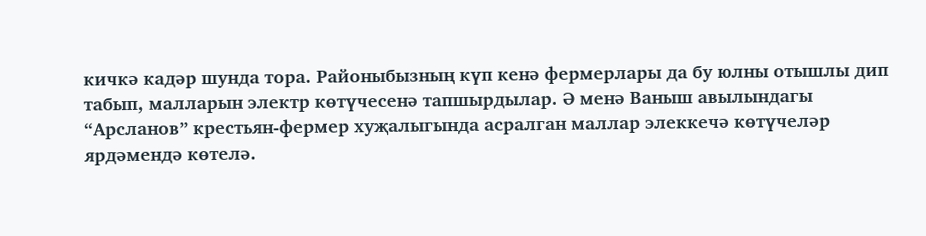кичкә кадәр шунда тора. Районыбызның күп кенә фермерлары да бу юлны отышлы дип табып, малларын электр көтүчесенә тапшырдылар. Ә менә Ваныш авылындагы “Арсланов” крестьян-фермер хуҗалыгында асралган маллар элеккечә көтүчеләр ярдәмендә көтелә.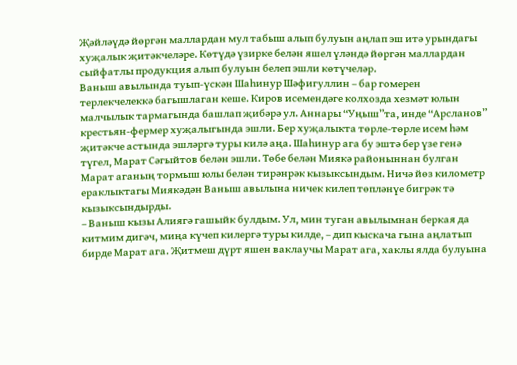Җәйләүдә йөргән маллардан мул табыш алып булуын аңлап эш итә урындагы хуҗалык җитәкчеләре. Көтүдә үзирке белән яшел үләндә йөргән маллардан сыйфатлы продукция алып булуын белеп эшли көтүчеләр.
Ваныш авылында туып-үскән Шаһинур Шәфигуллин – бар гомерен терлекчелеккә багышлаган кеше. Киров исемендәге колхозда хезмәт юлын малчылык тармагында башлап җибәрә ул. Аннары “Уңыш”та, инде “Арсланов” крестьян-фермер хуҗалыгында эшли. Бер хуҗалыкта төрле-төрле исем һәм җитәкче астында эшләргә туры килә аңа. Шаһинур ага бу эштә бер үзе генә түгел, Марат Сәгыйтов белән эшли. Төбе белән Миякә районыннан булган Марат аганың тормыш юлы белән тирәнрәк кызыксындым. Ничә йөз километр ераклыктагы Миякәдән Ваныш авылына ничек килеп төпләнүе бигрәк тә кызыксындырды.
– Ваныш кызы Алиягә гашыйк булдым. Ул, мин туган авылымнан беркая да китмим дигәч, миңа күчеп килергә туры килде, – дип кыскача гына аңлатып бирде Марат ага. Җитмеш дүрт яшен ваклаучы Марат ага, хаклы ялда булуына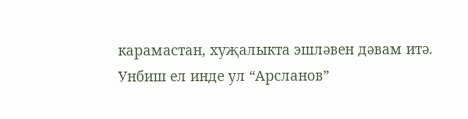карамастан, хуҗалыкта эшләвен дәвам итә. Унбиш ел инде ул “Арсланов”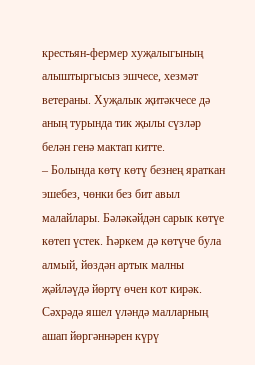крестьян-фермер хуҗалыгының алыштыргысыз эшчесе, хезмәт ветераны. Хуҗалык җитәкчесе дә аның турында тик җылы сүзләр белән генә мактап китте.
– Болында көтү көтү безнең яраткан эшебез, чөнки без бит авыл малайлары. Бәләкәйдән сарык көтүе көтеп үстек. Һәркем дә көтүче була алмый, йөздән артык малны җәйләүдә йөртү өчен кот кирәк. Сәхрәдә яшел үләндә малларның ашап йөргәннәрен күрү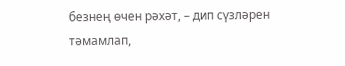безнең өчен рәхәт, – дип сүзләрен тәмамлап,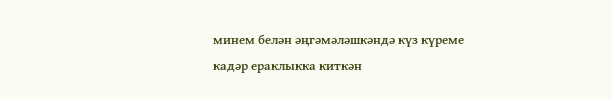минем белән әңгәмәләшкәндә күз күреме кадәр ераклыкка киткән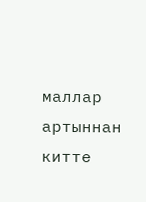маллар артыннан китте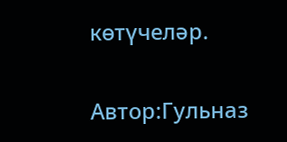көтүчеләр.

Автор:Гульназ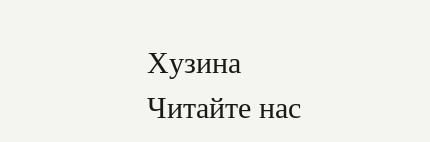Хузина
Читайте нас